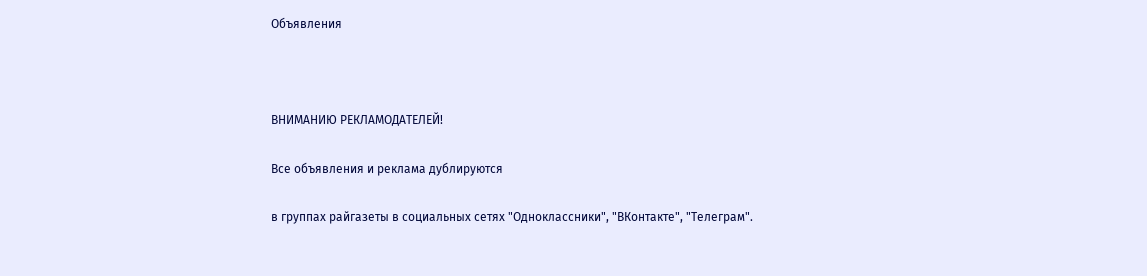Объявления



ВНИМАНИЮ РЕКЛАМОДАТЕЛЕЙ!

Все объявления и реклама дублируются

в группах райгазеты в социальных сетях "Одноклассники", "ВКонтакте", "Телеграм".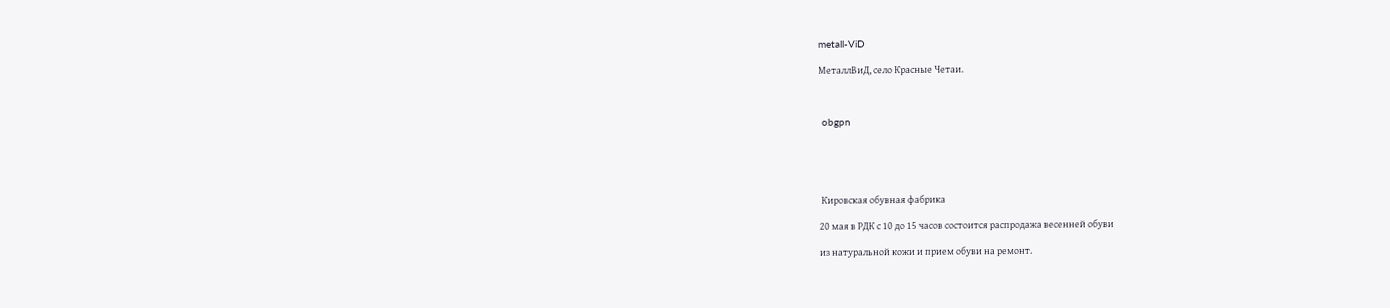metall-ViD

МеталлВиД, село Красные Четаи.



 obgpn





 Кировская обувная фабрика

20 мая в РДК с 10 до 15 часов состоится распродажа весенней обуви

из натуральной кожи и прием обуви на ремонт.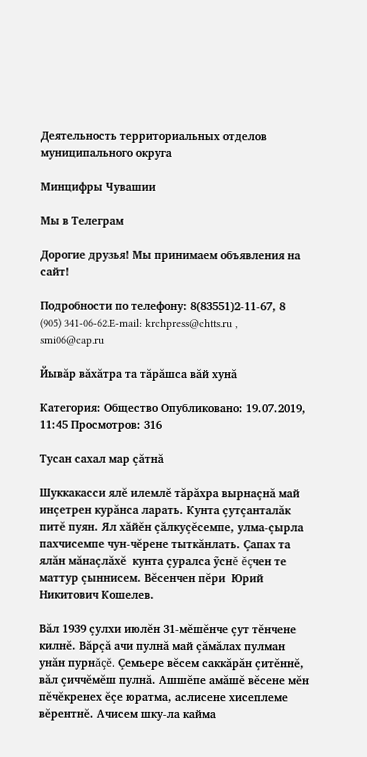Деятельность территориальных отделов муниципального округа

Минцифры Чувашии

Мы в Телеграм

Дорогие друзья! Мы принимаем объявления на сайт!

Подробности по телефону: 8(83551)2-11-67, 8 (905) 341-06-62.E-mail: krchpress@chtts.ru , smi06@cap.ru

Йывăр вăхăтра та тăрăшса вăй хунă

Категория: Общество Опубликовано: 19.07.2019, 11:45 Просмотров: 316

Тусан сахал мар çăтнă

Шуккакасси ялĕ илемлĕ тăрăхра вырнаçнă май инçетрен курăнса ларать. Кунта çутçанталăк питĕ пуян. Ял хăйĕн çăлкуçĕсемпе, улма-çырла пахчисемпе чун-чĕрене тыткăнлать. Çапах та ялăн мăнаçлăхĕ  кунта çуралса ỹснĕ ĕçчен те маттур çыннисем. Вĕсенчен пĕри  Юрий Никитович Кошелев.

Вăл 1939 çулхи июлĕн 31-мĕшĕнче çут тĕнчене килнĕ. Вăрçă ачи пулнă май çăмăлах пулман унăн пурнăçĕ. Çемьере вĕсем саккăрăн çитĕннĕ, вăл çиччĕмĕш пулнă. Ашшĕпе амăшĕ вĕсене мĕн пĕчĕкренех ĕçе юратма, аслисене хисеплеме вĕрентнĕ. Ачисем шку-ла кайма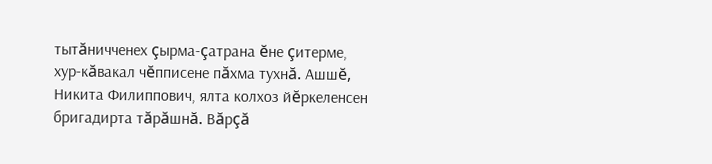тытăничченех çырма-çатрана ĕне çитерме, хур-кăвакал чĕпписене пăхма тухнă. Ашшĕ, Никита Филиппович, ялта колхоз йĕркеленсен бригадирта тăрăшнă. Вăрçă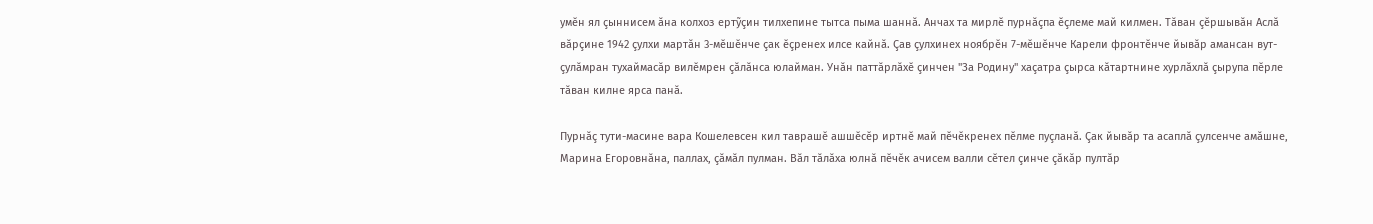умĕн ял çыннисем ăна колхоз ертỹçин тилхепине тытса пыма шаннă. Анчах та мирлĕ пурнăçпа ĕçлеме май килмен. Тăван çĕршывăн Аслă вăрçине 1942 çулхи мартăн 3-мĕшĕнче çак ĕçренех илсе кайнă. Çав çулхинех ноябрĕн 7-мĕшĕнче Карели фронтĕнче йывăр амансан вут-çулăмран тухаймасăр вилĕмрен çăлăнса юлайман. Унăн паттăрлăхĕ çинчен "За Родину" хаçатра çырса кăтартнине хурлăхлă çырупа пĕрле тăван килне ярса панă.

Пурнăç тути-масине вара Кошелевсен кил таврашĕ ашшĕсĕр иртнĕ май пĕчĕкренех пĕлме пуçланă. Çак йывăр та асаплă çулсенче амăшне, Марина Егоровнăна, паллах, çăмăл пулман. Вăл тăлăха юлнă пĕчĕк ачисем валли сĕтел çинче çăкăр пултăр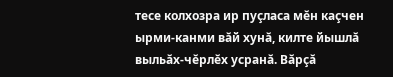тесе колхозра ир пуçласа мĕн каçчен ырми-канми вăй хунă, килте йышлă выльăх-чĕрлĕх усранă. Вăрçă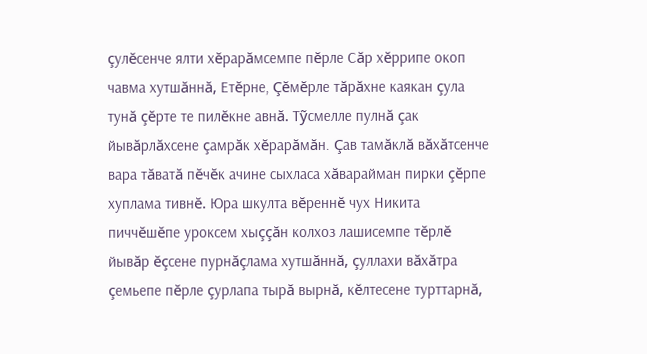çулĕсенче ялти хĕрарăмсемпе пĕрле Сăр хĕррипе окоп чавма хутшăннă, Етĕрне, Çĕмĕрле тăрăхне каякан çула тунă çĕрте те пилĕкне авнă. Тỹсмелле пулнă çак йывăрлăхсене çамрăк хĕрарăмăн. Çав тамăклă вăхăтсенче вара тăватă пĕчĕк ачине сыхласа хăварайман пирки çĕрпе хуплама тивнĕ. Юра шкулта вĕреннĕ чух Никита пиччĕшĕпе уроксем хыççăн колхоз лашисемпе тĕрлĕ йывăр ĕçсене пурнăçлама хутшăннă, çуллахи вăхăтра çемьепе пĕрле çурлапа тырă вырнă, кĕлтесене турттарнă,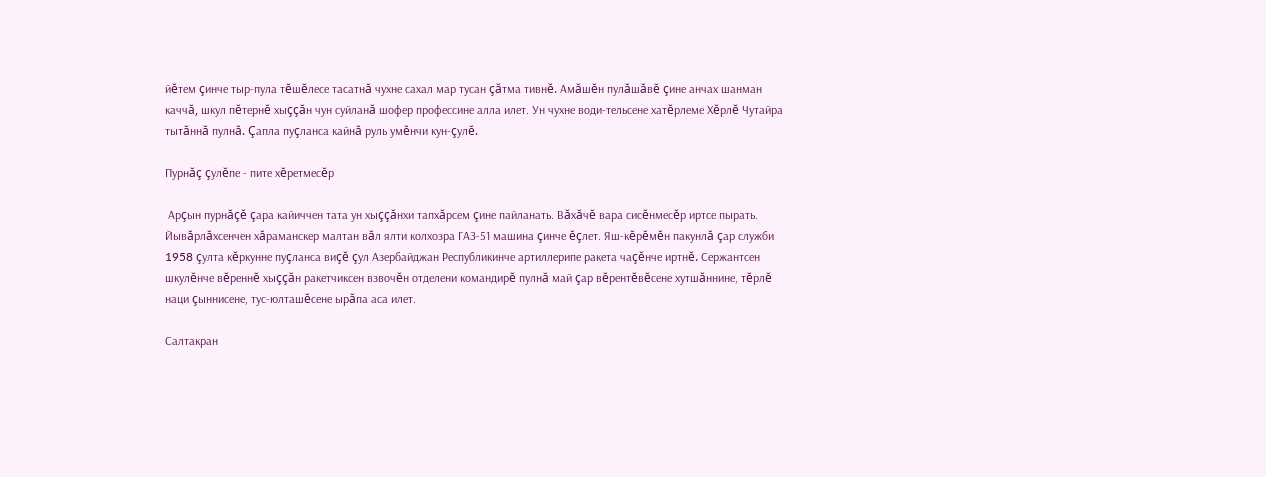йĕтем çинче тыр-пула тĕшĕлесе тасатнă чухне сахал мар тусан çăтма тивнĕ. Амăшĕн пулăшăвĕ çине анчах шанман каччă, шкул пĕтернĕ хыççăн чун суйланă шофер профессине алла илет. Ун чухне води-тельсене хатĕрлеме Хĕрлĕ Чутайра тытăннă пулнă. Çапла пуçланса кайнă руль умĕнчи кун-çулĕ.

Пурнăç çулĕпе - пите хĕретмесĕр

 Арçын пурнăçĕ çара кайиччен тата ун хыççăнхи тапхăрсем çине пайланать. Вăхăчĕ вара сисĕнмесĕр иртсе пырать. Йывăрлăхсенчен хăраманскер малтан вăл ялти колхозра ГАЗ-51 машина çинче ĕçлет. Яш-кĕрĕмĕн пакунлă çар служби 1958 çулта кĕркунне пуçланса виçĕ çул Азербайджан Республикинче артиллерипе ракета чаçĕнче иртнĕ. Сержантсен шкулĕнче вĕреннĕ хыççăн ракетчиксен взвочĕн отделени командирĕ пулнă май çар вĕрентĕвĕсене хутшăннине, тĕрлĕ наци çыннисене, тус-юлташĕсене ырăпа аса илет.

Салтакран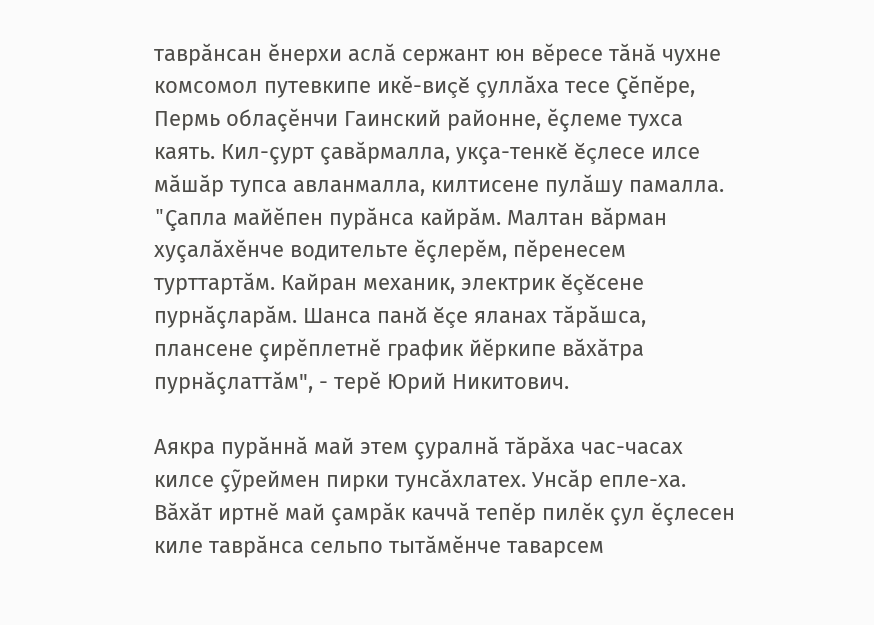таврăнсан ĕнерхи аслă сержант юн вĕресе тăнă чухне комсомол путевкипе икĕ-виçĕ çуллăха тесе Çĕпĕре, Пермь облаçĕнчи Гаинский районне, ĕçлеме тухса каять. Кил-çурт çавăрмалла, укçа-тенкĕ ĕçлесе илсе мăшăр тупса авланмалла, килтисене пулăшу памалла. "Çапла майĕпен пурăнса кайрăм. Малтан вăрман хуçалăхĕнче водительте ĕçлерĕм, пĕренесем турттартăм. Кайран механик, электрик ĕçĕсене пурнăçларăм. Шанса панă ĕçе яланах тăрăшса, плансене çирĕплетнĕ график йĕркипе вăхăтра пурнăçлаттăм", - терĕ Юрий Никитович.

Аякра пурăннă май этем çуралнă тăрăха час-часах килсе çỹреймен пирки тунсăхлатех. Унсăр епле-ха. Вăхăт иртнĕ май çамрăк каччă тепĕр пилĕк çул ĕçлесен киле таврăнса сельпо тытăмĕнче таварсем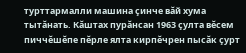турттармалли машина çинче вăй хума тытăнать. Кăштах пурăнсан 1963 çулта вĕсем пиччĕшĕпе пĕрле ялта кирпĕчрен пысăк çурт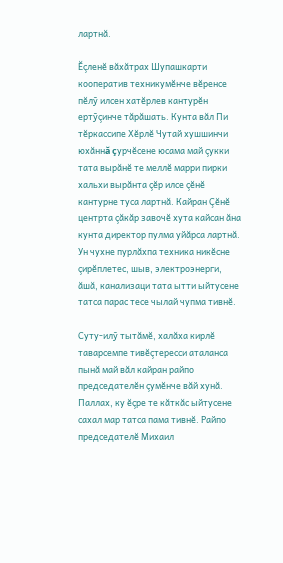лартнă.

Ĕçленĕ вăхăтрах Шупашкарти кооператив техникумĕнче вĕренсе пĕлỹ илсен хатĕрлев кантурĕн ертỹçинче тăрăшать. Кунта вăл Пи тĕркассипе Хĕрлĕ Чутай хушшинчи юхăннă çурчĕсене юсама май çукки тата вырăнĕ те меллĕ марри пирки хальхи вырăнта çĕр илсе çĕнĕ кантурне туса лартнă. Кайран Çĕнĕ центрта çăкăр завочĕ хута кайсан ăна кунта директор пулма уйăрса лартнă. Ун чухне пурлăхпа техника никĕсне çирĕплетес, шыв, электроэнерги, ăшă, канализаци тата ытти ыйтусене татса парас тесе чылай чупма тивнĕ.

Суту-илỹ тытăмĕ, халăха кирлĕ таварсемпе тивĕçтересси аталанса пынă май вăл кайран райпо председателĕн çумĕнче вăй хунă. Паллах, ку ĕçре те кăткăс ыйтусене сахал мар татса пама тивнĕ. Райпо председателĕ Михаил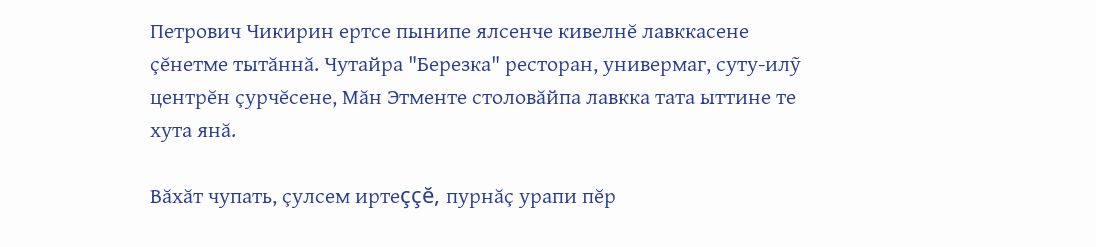Петрович Чикирин ертсе пынипе ялсенче кивелнĕ лавккасене çĕнетме тытăннă. Чутайра "Березка" ресторан, универмаг, суту-илỹ центрĕн çурчĕсене, Мăн Этменте столовăйпа лавкка тата ыттине те хута янă.

Вăхăт чупать, çулсем иртеççĕ, пурнăç урапи пĕр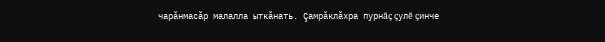чарăнмасăр малалла ыткăнать. Çамрăклăхра пурнăç çулĕ çинче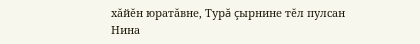хăйĕн юратăвне, Турă çырнине тĕл пулсан Нина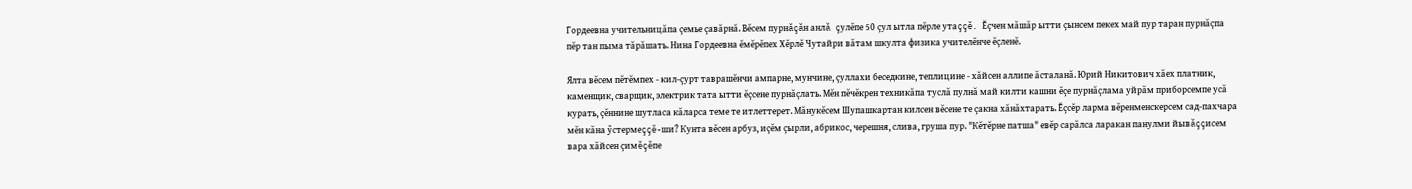Гордеевна учительницăпа çемье çавăрнă. Вĕсем пурнăçăн анлă çулĕпе 50 çул ытла пĕрле утаççĕ. Ĕçчен мăшăр ытти çынсем пекех май пур таран пурнăçпа пĕр тан пыма тăрăшать. Нина Гордеевна ĕмĕрĕпех Хĕрлĕ Чутайри вăтам шкулта физика учителĕнче ĕçленĕ.

Ялта вĕсем пĕтĕмпех - кил-çурт таврашĕнчи ампарне, мунчине, çуллахи беседкине, теплицине - хăйсен аллипе ăсталанă. Юрий Никитович хăех платник, каменщик, сварщик, электрик тата ытти ĕçсене пурнăçлать. Мĕн пĕчĕкрен техникăпа туслă пулнă май килти кашни ĕçе пурнăçлама уйрăм приборсемпе усă курать, çĕннине шутласа кăларса теме те итлеттерет. Мăнукĕсем Шупашкартан килсен вĕсене те çакна хăнăхтарать. Ĕçсĕр ларма вĕренменскерсем сад-пахчара мĕн кăна ỹстермеççĕ-ши? Кунта вĕсен арбуз, иçĕм çырли, абрикос, черешня, слива, груша пур. "Кĕтĕрне патша" евĕр сарăлса ларакан панулми йывăççисем вара хăйсен çимĕçĕпе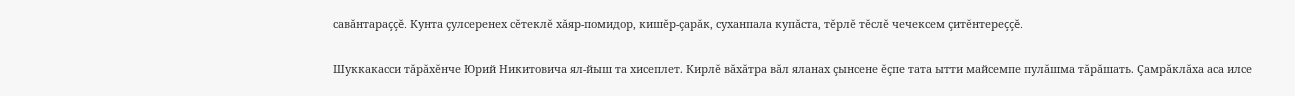савăнтараççĕ. Кунта çулсеренех сĕтеклĕ хăяр-помидор, кишĕр-çарăк, суханпала купăста, тĕрлĕ тĕслĕ чечексем çитĕнтереççĕ.

Шуккакасси тăрăхĕнче Юрий Никитовича ял-йыш та хисеплет. Кирлĕ вăхăтра вăл яланах çынсене ĕçпе тата ытти майсемпе пулăшма тăрăшать. Çамрăклăха аса илсе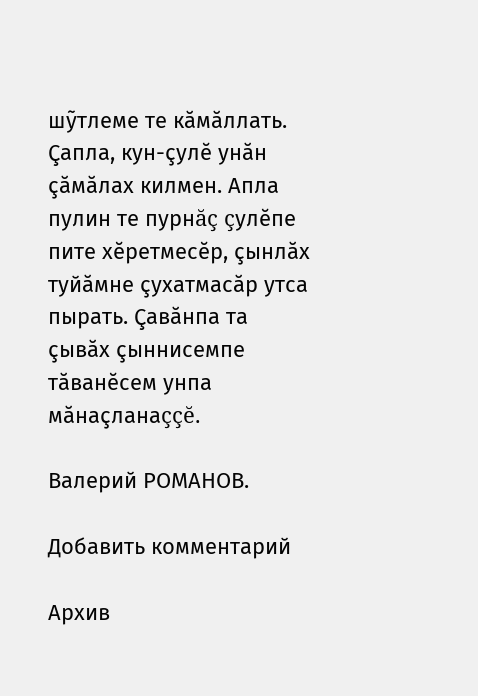шỹтлеме те кăмăллать. Çапла, кун-çулĕ унăн çăмăлах килмен. Апла пулин те пурнăç çулĕпе пите хĕретмесĕр, çынлăх туйăмне çухатмасăр утса пырать. Çавăнпа та çывăх çыннисемпе тăванĕсем унпа мăнаçланаççĕ.

Валерий РОМАНОВ.

Добавить комментарий

Архив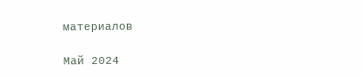материалов

Май 2024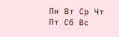Пн Вт Ср Чт Пт Сб Вс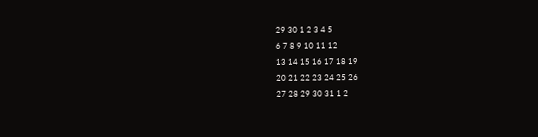29 30 1 2 3 4 5
6 7 8 9 10 11 12
13 14 15 16 17 18 19
20 21 22 23 24 25 26
27 28 29 30 31 1 2